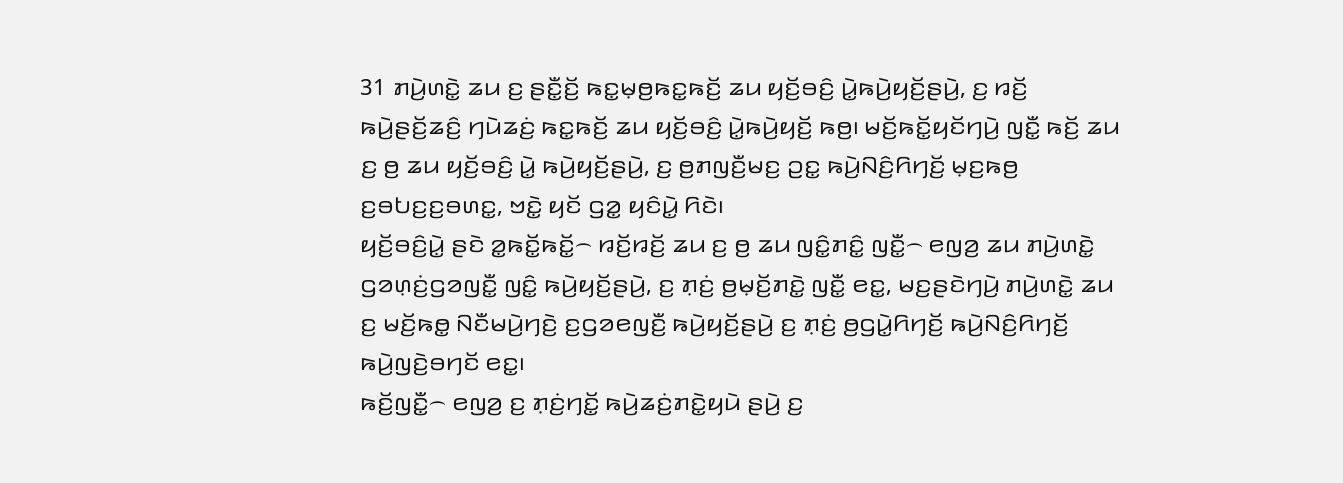31 ꤊꤣꤧ꤬ꤛꤢꤧ꤭ ꤘꤣ ꤢ꤬ ꤔꤢꤪ꤭ꤢꤩ꤬ ꤒꤢ꤭ꤗ꤫ꤥ꤬ꤒꤢ꤭ꤒꤢꤩ꤬ ꤘꤣ ꤟꤢꤩ꤬ꤋꤢꤨ꤬ ꤣꤧ꤭ꤒꤣꤧ꤬ꤟꤢꤩ꤬ꤔꤣꤧ꤬, ꤢ꤬ ꤙꤢꤩ꤬ ꤒꤣꤧ꤬ꤔꤢꤩ꤬ꤘꤢꤨ꤬ ꤚꤣꤧꤘꤢꤦ꤬ ꤒꤢ꤭ꤒꤢꤩ꤬ ꤘꤣ ꤟꤢꤩ꤬ꤋꤢꤨ꤬ ꤣꤧ꤭ꤒꤣꤧ꤬ꤟꤢꤩ꤬ ꤒꤥ꤬꤯ ꤗꤢꤩ꤬ꤒꤢꤩ꤭ꤟꤢꤩꤚꤣꤧ꤬ ꤜꤢꤪ꤭ ꤒꤢꤩ꤬ ꤘꤣ ꤢ꤬ ꤥ꤬ ꤘꤣ ꤟꤢꤩ꤬ꤋꤢꤨ꤬ ꤣꤧ꤭ ꤒꤣꤧ꤬ꤟꤢꤩ꤬ꤔꤣꤧ꤬, ꤢ꤬ ꤥ꤬ꤊꤜꤢꤪ꤬ꤗꤢ꤬ ꤑꤢ꤭ ꤒꤣꤧ꤬ꤡꤢꤨ꤬ꤖꤚꤢꤩ꤬ ꤗ꤫ꤢ꤬ꤒꤥ꤬ ꤢ꤬ꤋꤝꤢ꤬ꤢ꤬ꤋꤛꤢ꤭, ꤠꤢꤧ꤭ ꤟꤢꤩ ꤞꤤ꤭ ꤟꤢꤨꤣꤧ꤭ ꤖꤢꤧ꤯
ꤟꤢꤩ꤬ꤋꤢꤨ꤬ꤣꤧ꤭ ꤔꤢꤧ ꤤ꤭ꤒꤢꤩ꤭ꤒꤢꤩ꤭꤮ ꤙꤢꤩ꤬ꤙꤢꤩ꤬ ꤘꤣ ꤢ꤬ ꤥ꤬ ꤘꤣ ꤜꤢꤨ꤭ꤊꤢꤨ꤭ ꤜꤢꤪ꤭꤮ ꤕꤜꤤ꤬ ꤘꤣ ꤊꤣꤧ꤬ꤛꤢꤧ꤭ ꤞꤤꤛ꤫ꤢꤦ꤬ꤞꤤꤜꤢꤪ꤭ ꤜꤢꤨ꤭ ꤒꤣꤧ꤬ꤟꤢꤩ꤬ꤔꤣꤧ꤬, ꤢ꤬ ꤊ꤫ꤢꤦ꤬ ꤥ꤬ꤗ꤫ꤢꤩ꤬ꤊꤢꤧ꤭ ꤜꤢꤪ꤭ ꤕꤢ꤭, ꤗꤢ꤬ꤔꤢꤧꤚꤣꤧ꤬ ꤊꤣꤧ꤬ꤛꤢꤧ꤭ ꤘꤣ ꤢ꤬ ꤗꤢꤩ꤬ꤒꤥ꤭ ꤡꤢꤪꤗꤣꤧ꤬ꤚꤢꤧ꤬ ꤢ꤬ꤞꤤꤕꤜꤢꤪ꤬ ꤒꤣꤧ꤬ꤟꤢꤩ꤬ꤔꤣꤧ꤬ ꤢ꤬ ꤊ꤫ꤢꤦ꤬ ꤥ꤬ꤞꤣꤧ꤭ꤖꤚꤢꤩ꤬ ꤒꤣꤧ꤬ꤡꤢꤨ꤬ꤖꤚꤢꤩ꤬ ꤒꤣꤧ꤬ꤜꤢꤧ꤬ꤋꤚꤢꤩ ꤕꤢ꤭꤯
ꤒꤢꤩ꤬ꤜꤢꤪ꤭꤮ ꤕꤜꤤ꤬ ꤢ꤬ ꤊ꤫ꤢꤦ꤬ꤚꤢꤩ꤭ ꤒꤣꤧ꤬ꤘꤢꤦ꤬ꤊꤢꤧ꤭ꤟꤣꤧ ꤔꤣꤧ꤬ ꤢ꤬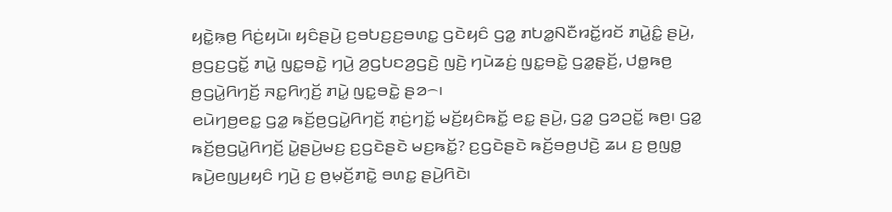ꤟꤢꤧ꤭ꤒ꤫ꤥ꤬ ꤖꤢꤦ꤬ꤟꤣꤧ꤯ ꤟꤢꤨꤔꤣꤧ꤬ ꤢ꤬ꤋꤝꤢ꤬ꤢ꤬ꤋꤛꤢ꤭ ꤞꤢꤧꤟꤢꤨ ꤞꤤ꤭ ꤊꤝꤤ꤭ꤡꤢꤪꤙꤢꤩ꤭ꤙꤢꤩ ꤊꤣꤧ꤭ꤢꤨ꤭ ꤔꤣꤧ꤬, ꤥ꤬ꤞꤢ꤬ꤞꤢꤩ꤭ ꤊꤣꤧ꤭ ꤜꤢ꤭ꤋꤢꤧ꤭ ꤚꤣꤧ꤬ ꤤ꤬ꤞꤝꤢꤤ꤬ꤞꤢꤧ꤬ ꤜꤢꤧ꤬ ꤚꤣꤧꤘꤢꤦ꤬ ꤜꤢ꤭ꤋꤢꤧ꤭ ꤞꤤ꤭ꤔ꤫ꤢꤩ꤬, ꤓꤥ꤭ꤒꤥ꤬ ꤥ꤬ꤞꤣꤧ꤭ꤖꤚꤢꤩ꤬ ꤏꤢ꤭ꤖꤚ꤫ꤢꤩ꤬ ꤊꤣꤧ꤭ ꤜꤢ꤭ꤋꤢꤧ꤭ ꤔꤤ꤮꤯
ꤕꤣꤧꤚꤥ꤬ꤕꤢ꤭ ꤞꤤ꤭ ꤒꤢꤩ꤬ꤥ꤬ꤞꤣꤧ꤭ꤖꤚꤢꤩ꤬ ꤊ꤫ꤢꤦ꤬ꤚꤢꤩ꤭ ꤗꤢꤩ꤬ꤟꤢꤨꤒꤢꤩ꤭ ꤕꤢ꤭ ꤔꤣꤧ꤬, ꤞꤤ꤭ ꤞꤤꤑꤢꤩ꤭ ꤒꤥ꤬꤯ ꤞꤤ꤭ ꤒꤢꤩ꤬ꤥ꤬ꤞꤣꤧ꤭ꤖꤚꤢꤩ꤬ ꤣꤧ꤭ꤔꤣꤧ꤬ꤗꤢ꤬ ꤢ꤬ꤞꤢꤧꤔꤢꤧ ꤗꤢ꤬ꤒꤢꤩ꤭? ꤢ꤬ꤞꤢꤧꤔꤢꤧ ꤒꤢꤩ꤬ꤋꤥ꤬ꤓꤢꤧ꤬ ꤘꤣ ꤢ꤬ ꤥ꤬ꤜꤥ꤭ ꤒꤣꤧ꤬ꤕꤜꤣ꤬ꤟꤢꤨ ꤚꤣꤧ꤬ ꤢ꤬ ꤥ꤬ꤗ꤫ꤢꤩ꤬ꤊꤢꤧ꤭ ꤋꤛꤢ꤭ ꤔꤣꤧ꤬ꤖꤢꤧ꤯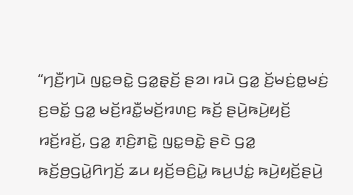“ꤚꤢꤪ꤬ꤚꤣꤧ ꤜꤢ꤭ꤋꤢꤧ꤭ ꤞꤤ꤭ꤔ꤫ꤢꤩ꤬ ꤔꤤ꤯ ꤙꤣꤧ ꤞꤤ꤭ ꤢꤩ꤬ꤗꤢꤦ꤬ꤥ꤭ꤗꤢꤦ꤬ ꤢ꤬ꤋꤢꤩ꤭ ꤞꤤ꤭ ꤗꤢꤩ꤬ꤙꤢꤪ꤭ꤗꤢꤩ꤬ꤙꤛꤢ꤬ ꤒꤢꤩ꤬ ꤔꤣꤧ꤬ꤒꤣꤧ꤬ꤟꤢꤩ꤬ ꤙꤢꤩ꤬ꤙꤢꤩ꤬, ꤞꤤ꤭ ꤊ꤫ꤢꤨ꤬ꤊꤢꤧ꤭ ꤜꤢ꤭ꤋꤢꤧ꤭ ꤔꤢꤧ ꤞꤤ꤭ ꤒꤢꤩ꤬ꤥ꤬ꤞꤣꤧ꤭ꤖꤚꤢꤩ꤬ ꤘꤣ ꤟꤢꤩ꤬ꤋꤢꤨ꤬ꤣꤧ꤭ ꤒꤣ꤬ꤓꤢꤦ꤭ ꤒꤣꤧ꤬ꤟꤢꤩ꤬ꤔꤣꤧ꤬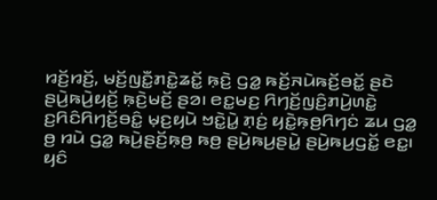ꤙꤢꤩ꤬ꤙꤢꤩ꤬, ꤗꤢꤩ꤬ꤜꤢꤪ꤭ꤊꤢꤧ꤭ꤘꤢꤩ꤭ ꤒ꤫ꤢꤧ꤬ ꤞꤤ꤭ ꤒꤢꤩ꤬ꤏꤣꤧꤒꤢꤩ꤬ꤋꤢꤩ꤭ ꤔꤢꤧ ꤔꤣꤧ꤬ꤒꤣꤧ꤬ꤟꤢꤩ꤬ ꤒ꤫ꤢꤧ꤬ꤗꤢꤩ꤬ ꤔꤤ꤯ ꤕꤢ꤭ꤗꤢ꤬ ꤖꤚꤢꤩ꤬ꤜꤢꤨ꤬ꤊꤣꤧ꤬ꤛꤢꤧ꤭ ꤢ꤬ꤖꤢꤨꤖꤚꤢꤩ꤬ꤋꤢꤨ꤭ ꤗ꤫ꤢ꤬ꤟꤣꤧ ꤠꤢꤧ꤭ꤣꤧ꤭ ꤊ꤫ꤢꤦ꤬ ꤟꤢꤧ꤭ꤒ꤫ꤥ꤬ꤖꤚꤢꤦ ꤘꤣ ꤞꤤ꤭ ꤥ꤬ ꤙꤣꤧ ꤞꤤ꤭ ꤒꤣꤧ꤬ꤔꤢꤩ꤬ꤒ꤫ꤥ꤬ ꤒꤥ꤬ ꤔꤣꤧ꤬ꤒꤣ꤬ꤔꤣꤧ꤭ ꤔꤣꤧ꤬ꤒꤣ꤬ꤞꤢꤩ꤭ ꤕꤢ꤭꤯
ꤟꤢꤨ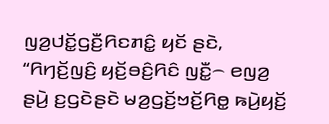ꤜꤤ꤬ꤓꤢꤩ꤭ꤞꤢꤪ꤬ꤖꤢꤊꤢꤨ꤭ ꤟꤢꤩ ꤔꤢꤧ, “ꤖꤚꤢꤩ꤬ꤜꤢꤨ꤬ ꤟꤢꤩ꤬ꤋꤢꤨ꤬ꤖꤢꤨ ꤜꤢꤪ꤭꤮ ꤕꤜꤤ꤬ ꤔꤣꤧ꤬ ꤢ꤬ꤞꤢꤧꤔꤢꤧ ꤗꤤ꤬ꤞꤢꤩ꤬ꤠꤢꤩ꤬ꤖꤥ꤭ ꤒꤣꤧ꤬ꤟꤢꤩ꤬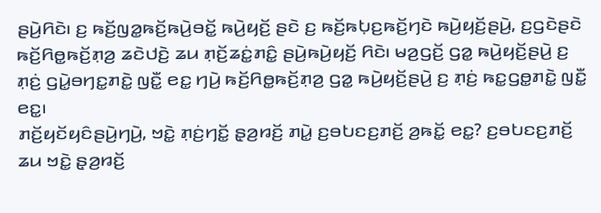ꤔꤣꤧ꤬ꤖꤢꤧ꤯ ꤢ꤬ ꤒꤢꤩ꤬ꤜꤤ꤭ꤒꤢꤩ꤬ꤒꤣꤧ꤬ꤋꤢꤩ꤭ ꤒꤣꤧ꤬ꤟꤢꤩ꤬ ꤔꤢꤧ ꤢ꤬ ꤒꤢꤩ꤬ꤒꤝ꤫ꤢ꤬ꤒꤢꤩ꤬ꤚꤢꤧ ꤒꤣꤧ꤬ꤟꤢꤩ꤬ꤔꤣꤧ꤬, ꤢ꤬ꤞꤢꤧꤔꤢꤧ ꤒꤢꤩ꤬ꤖꤥ꤭ꤒꤢꤩ꤬ꤊ꤫ꤤ꤬ ꤘꤢꤧꤓꤢꤧ꤬ ꤘꤣ ꤊ꤫ꤢꤩ꤬ꤘꤢꤦ꤭ꤊꤢꤨ꤭ ꤔꤣꤧ꤬ꤒꤣꤧ꤬ꤟꤢꤩ꤬ ꤖꤢꤧ꤯ ꤗꤤ꤬ꤞꤢꤩ꤬ ꤞꤤ꤭ ꤒꤣꤧ꤬ꤟꤢꤩ꤬ꤔꤣꤧ꤬ ꤢ꤬ ꤊ꤫ꤢꤦ꤬ ꤞꤣꤧ꤭ꤋꤚꤢ꤭ꤊꤢꤧ꤭ ꤜꤢꤪ꤭ ꤕꤢ꤭ ꤚꤣꤧ꤬ ꤒꤢꤩ꤬ꤖꤥ꤭ꤒꤢꤩ꤬ꤊ꤫ꤤ꤬ ꤞꤤ꤭ ꤒꤣꤧ꤬ꤟꤢꤩ꤬ꤔꤣꤧ꤬ ꤢ꤬ ꤊ꤫ꤢꤦ꤬ ꤒꤢ꤭ꤞꤥ꤭ꤊꤢꤧ꤭ ꤜꤢꤪ꤭ ꤕꤢ꤭꤯
ꤊꤢꤩ꤬ꤟꤢꤩꤟꤢꤨꤔꤣꤧ꤬ꤚꤣꤧ꤬, ꤠꤢꤧ꤭ ꤊ꤫ꤢꤦ꤬ꤚꤢꤩ꤭ ꤔ꤫ꤤ꤬ꤙꤢꤩ꤬ ꤊꤣꤧ꤭ ꤢ꤬ꤋꤝꤢꤢ꤬ꤊꤢꤩ꤬ ꤤ꤬ꤒꤢꤩ꤭ ꤕꤢ꤭? ꤢ꤬ꤋꤝꤢꤢ꤬ꤊꤢꤩ꤬ ꤘꤣ ꤠꤢꤧ꤭ ꤔ꤫ꤤ꤬ꤙꤢꤩ꤬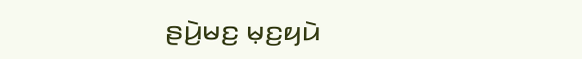ꤔꤣꤧ꤬ꤗꤢ꤬ ꤗ꤫ꤢ꤬ꤟꤣꤧ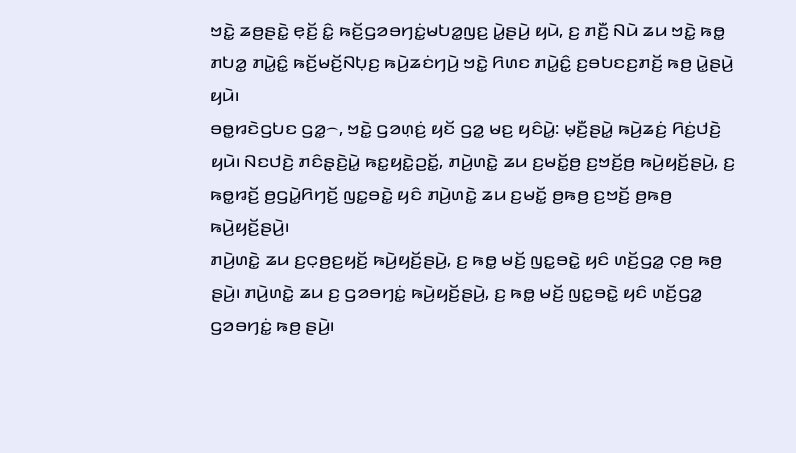ꤠꤢꤧ꤭ ꤘꤥ꤬ꤔꤢꤧ꤭ ꤕ꤫ꤢꤩ꤬ ꤢꤨ꤭ ꤒꤢꤩ꤬ꤞꤤꤋꤚꤢꤦ꤭ꤗꤝꤤ꤭ꤜꤢ꤬ ꤣꤧ꤭ꤔꤣꤧ꤬ ꤟꤣꤧ, ꤢ꤬ ꤊꤢꤪ꤬ ꤡꤣꤧ ꤘꤣ ꤠꤢꤧ꤭ ꤒꤥ꤭ ꤊꤝꤤ꤭ ꤊꤣꤧ꤭ꤢꤨ꤭ ꤒꤢꤩ꤬ꤗꤢꤩ꤬ꤡꤝ꤫ꤢ꤬ ꤒꤣꤧ꤬ꤘꤢꤦꤚꤣꤧ꤬ ꤠꤢꤧ꤭ ꤖꤛꤢ ꤊꤣꤧ꤭ꤢꤨ꤭ ꤢ꤬ꤋꤝꤢꤢ꤬ꤊꤢꤩ꤬ ꤒꤥ꤬ ꤣꤧ꤭ꤔꤣꤧ꤬ ꤟꤣꤧ꤯
ꤋꤥ꤭ꤙꤢꤧꤞꤝꤢ ꤞꤤ꤭꤮, ꤠꤢꤧ꤭ ꤞꤤꤛ꤫ꤢꤦ꤬ ꤟꤢꤩ ꤞꤤ꤭ ꤗꤢ꤬ ꤟꤢꤨꤣꤧ꤭: ꤗ꤫ꤢꤪ꤬ꤔꤣꤧ꤭ ꤒꤣꤧ꤬ꤘꤢꤦ꤬ ꤖꤢꤦ꤬ꤓꤢꤧ꤬ ꤟꤣꤧ꤯ ꤡꤢꤓꤢꤧ꤬ ꤊꤢꤨꤔ꤫ꤢꤧ꤬ꤣꤧ꤭ ꤒꤢ꤭ꤟꤢꤧ꤭ꤑꤢꤩ꤭, ꤊꤣꤧ꤬ꤛꤢꤧ꤭ ꤘꤣ ꤢ꤬ꤗꤢꤩ꤭ꤥ꤬ ꤢ꤬ꤠꤢꤩ꤬ꤥ꤬ ꤒꤣꤧ꤬ꤟꤢꤩ꤬ꤔꤣꤧ꤬, ꤢ꤬ ꤒꤥ꤭ꤙꤢꤩ꤬ ꤥ꤬ꤞꤣꤧ꤭ꤖꤚꤢꤩ꤬ ꤜꤢ꤭ꤋꤢꤧ꤭ ꤟꤢꤨ ꤊꤣꤧ꤬ꤛꤢꤧ꤭ ꤘꤣ ꤢ꤬ꤗꤢꤩ꤭ ꤥ꤬ꤒꤥ꤬ ꤢ꤬ꤠꤢꤩ꤬ ꤥ꤬ꤒꤥ꤬ ꤒꤣꤧ꤬ꤟꤢꤩ꤬ꤔꤣꤧ꤬꤯
ꤊꤣꤧ꤬ꤛꤢꤧ꤭ ꤘꤣ ꤢ꤬ꤍ꤫ꤥ꤬ꤢ꤬ꤟꤢꤩ꤬ ꤒꤣꤧ꤬ꤟꤢꤩ꤬ꤔꤣꤧ꤬, ꤢ꤬ ꤒꤥ꤭ ꤗꤢꤩ꤬ ꤜꤢ꤭ꤋꤢꤧ꤭ ꤟꤢꤨ ꤛꤢꤩ꤬ꤞꤤ꤭ ꤍ꤫ꤥ꤬ ꤒꤥ꤬ ꤔꤣꤧ꤬꤯ ꤊꤣꤧ꤬ꤛꤢꤧ꤭ ꤘꤣ ꤢ꤬ ꤞꤤꤋꤚꤢꤦ꤭ ꤒꤣꤧ꤬ꤟꤢꤩ꤬ꤔꤣꤧ꤬, ꤢ꤬ ꤒꤥ꤭ ꤗꤢꤩ꤬ ꤜꤢ꤭ꤋꤢꤧ꤭ ꤟꤢꤨ ꤛꤢꤩ꤬ꤞꤤ꤭ ꤞꤤꤋꤚꤢꤦ꤭ ꤒꤥ꤬ ꤔꤣꤧ꤬꤯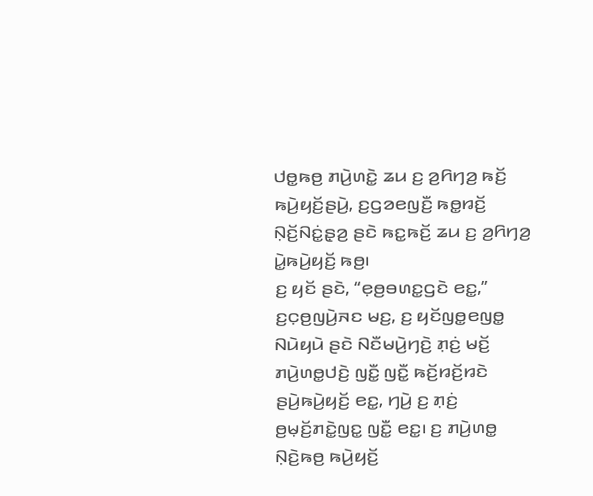ꤓꤥ꤭ꤒꤥ꤬ ꤊꤣꤧ꤬ꤛꤢꤧ꤭ ꤘꤣ ꤢ꤬ ꤤ꤬ꤖꤚꤤ꤬ ꤒꤢꤩ꤬ ꤒꤣꤧ꤬ꤟꤢꤩ꤬ꤔꤣꤧ꤬, ꤢ꤬ꤞꤤꤕꤜꤢꤪ꤬ ꤒꤥ꤭ꤙꤢꤩ꤬ ꤡ꤫ꤢꤩ꤬ꤡꤢꤦ꤭ꤔ꤫ꤤ꤬ ꤔꤢꤧ ꤒꤢ꤭ꤒꤢꤩ꤬ ꤘꤣ ꤢ꤬ ꤤ꤬ꤖꤚꤤ꤬ ꤣꤧ꤭ꤒꤣꤧ꤬ꤟꤢꤩ꤬ ꤒꤥ꤬꤯
ꤢ꤬ ꤟꤢꤩ ꤔꤢꤧ, “ꤕ꤫ꤥ꤬ꤋꤛꤢ꤭ꤞꤢꤧ ꤕꤢ꤭,” ꤢ꤬ꤍ꤫ꤥ꤬ꤜꤣꤧ꤬ꤏꤢ ꤗꤢ꤬, ꤢ꤬ ꤟꤢꤩꤜꤥ꤭ꤕꤜꤥ꤭ ꤡꤣꤧꤟꤣꤧ ꤔꤢꤧ ꤡꤢꤪꤗꤣꤧ꤬ꤚꤢꤧ꤬ ꤊ꤫ꤢꤦ꤬ ꤗꤢꤩ꤬ ꤊꤣꤧ꤬ꤛꤥ꤭ꤓꤢꤧ꤬ ꤜꤢꤪ꤭ ꤜꤢꤪ꤭ ꤒꤢꤩ꤬ꤙꤢꤩ꤬ꤙꤢꤧ ꤔꤣꤧ꤬ꤒꤣꤧ꤬ꤟꤢꤩ꤬ ꤕꤢ꤭, ꤚꤣꤧ꤬ ꤢ꤬ ꤊ꤫ꤢꤦ꤬ ꤥ꤬ꤗ꤫ꤢꤩ꤬ꤊꤢꤧ꤭ꤜꤢ꤭ ꤜꤢꤪ꤭ ꤕꤢ꤭꤯ ꤢ꤬ ꤊꤣꤧ꤬ꤛꤥ꤭ ꤡ꤫ꤢꤧ꤬ꤒꤥ꤬ ꤒꤣꤧ꤬ꤟꤢꤩ꤬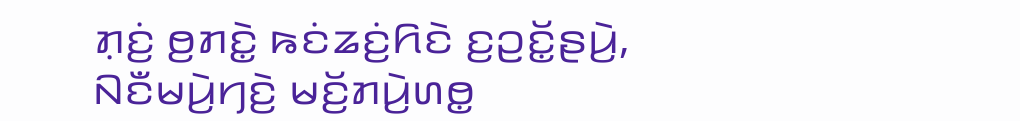ꤊ꤫ꤢꤦ꤬ ꤥ꤬ꤊꤢꤧ꤭ ꤒꤢꤦꤘꤢꤦ꤬ꤖꤢꤧ ꤢ꤬ꤑꤢꤩ꤭ꤔꤣꤧ꤬, ꤡꤢꤪꤗꤣꤧ꤬ꤚꤢꤧ꤬ ꤗꤢꤩ꤬ꤊꤣꤧ꤬ꤛꤥ꤭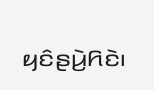ꤟꤢꤨꤔꤣꤧ꤬ꤖꤢꤧ꤯